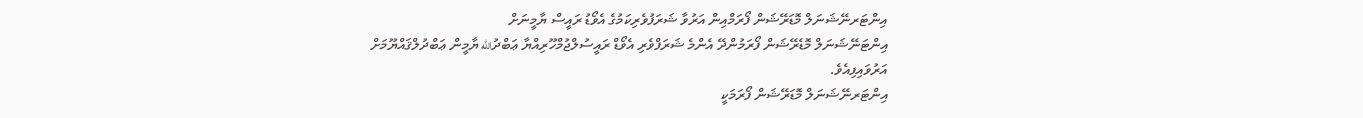އިންޓަރނޭޝަނަލް މޮޑަރޭޝަން ފޯރަމްއިން އަރުވާ ޝަރަފުވެރިކަމުގެ އެވޯޑު ރައީސް ޔާމީނަށް
އިންޓަނޭޝަނަލް މޮޑެރޭޝަން ފޯރަމުންދޭ އެންމެ ޝަރަފްވެރި އެވޯޑް ރައީސުލްޖުމްހޫރިއްޔާ ޢަބްދުالله ޔާމީން ޢަބްދުލްޤައްޔޫމަށް އަރުވައިފިއެވެ.
އިންޓަރނޭޝަނަލް މޮޑަރޭޝަން ފޯރަމަކީ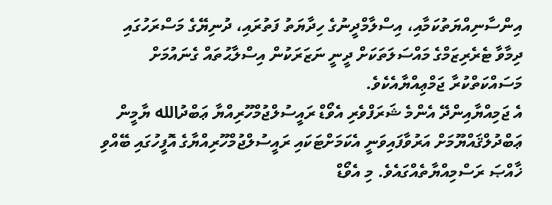އިންސާނިއްޔަތުކަމާއި، އިސްލާމްދީނުގެ ހިދާޔަތު ފަތުރައި، ދުނިޔޭގެ މަސްރަހުގައި ދިމާވާ ޓެރެރިޒަމްގެ މައްސަލަތަކަށް ދީނީ ނަޒަރަކުން އިސްލާޙުތައް ގެނައުމަށް މަސައްކަތްކުރާ ޖަމްޢިއްޔާއެކެވެ.
އެ ޖަމިއްޔާއިންދޭ އެންމެ ޝަރަފްވެރި އެވޯޑް ރައީސުލްޖުމްހޫރިއްޔާ ޢަބްދުالله ޔާމީން ޢަބްދުލްޤައްޔޫމަށް އަރުވާފައިވަނީ އެކަމަށްޓަކައި ރައީސުލްޖުމްހޫރިއްޔާގެ އޮފީހުގައި ބޭއްވި ޚާއްޞަ ރަސްމިއްޔާތެއްގައެވެ. މި އެވޯޑް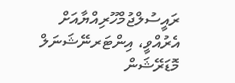ރައީސުލްޖުމްހޫރިއްޔާއަށް އެރުއްވީ، އިންޓަރނޭޝަނަލް މޮޑަރޭޝަން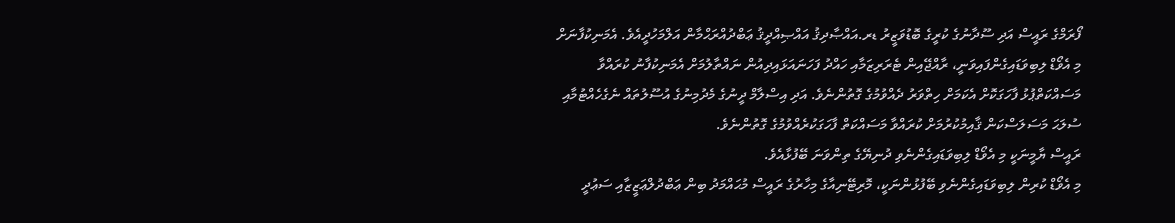ފޯރަމްގެ ރައީސް އަދި ސޫދާނުގެ ކުރީގެ ބޮޑުވަޒީރު ޑރ.އައްޞާދިޤު އައްޞިއްދީޤު ޢަބްދުއްރަޙްމާން އަލްމަހުދީއެވެ. އެމަނިކުފާނަށް މި އެވޯޑް ލިބިވަޑައިގެންފައިވަނީ، ރާއްޖޭއިން ޓެރަރިޒަމާއި ހައްދު ފަހަނައަޅައިދިއުން ނައްތާލުމަށް އެމަނިކުފާނު ކުރައްވާ މަސައްކަތްޕުޅު ފާހަގަކޮށް އެކަމަށް ހިތްވަރު ދެއްވުމުގެ ގޮތުންނެވެ. އަދި އިސްލާމް ދީނުގެ މެދުމިނުގެ އުސޫލުތައް ނެގެހެއްޓުމާއި ސުލަޙަ މަސަލަސްކަން ޤާއިމުކުރުމަށް ކުރައްވާ މަސައްކަތް ފާހަގަކުރެއްވުމުގެ ގޮތުންނެވެ.
ރައީސް ޔާމީނަކީ މި އެވޯޑް ލިބިވަޑައިގެންނެވި ދުނިޔޭގެ ތިންވަނަ ބޭފުޅާއެވެ.
މި އެވޯޑް ކުރިން ލިބިވަޑައިގެންނެވި ބޭފުޅުންނަކީ، މޮރިޓޭނިއާގެ މިހާރުގެ ރައީސް މުޙައްމަދު ބިން ޢަބްދުލްޢަޒީޒާއި ސަޢުދީ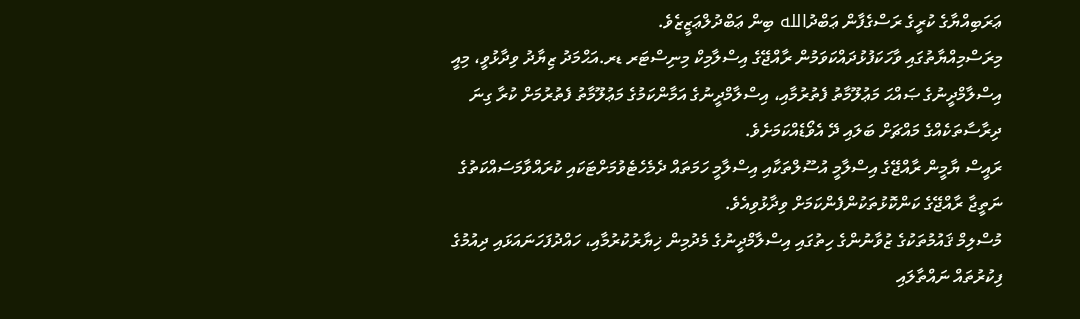ޢަރަބިއްޔާގެ ކުރީގެ ރަސްގެފާން ޢަބްދުالله ބިން ޢަބްދުލްޢަޒީޒެވެ.
މިރަސްމިއްޔާތުގައި ވާހަކަފުޅުދައްކަވަމުން ރާއްޖޭގެ އިސްލާމިކް މިނިސްޓަރ ޑރ.އަޙްމަދު ޒިޔާދު ވިދާޅުވީ، މިއީ އިސްލާމްދީނުގެ ޞައްޙަ މަޢުލޫމާތު ފެތުރުމާއި، އިސްލާމްދީނުގެ އަމާންކަމުގެ މަޢުލޫމާތު ފެތުރުމަށް ކުރާ ގިނަ ދިރާސާތަކެއްގެ މައްޗަށް ބަލައި ދޭ އެވޯޑެއްކަމަށެވެ.
ރައީސް ޔާމީން ރާއްޖޭގެ އިސްލާމީ އުސޫލްތަކާއި އިސްލާމީ ހަމަތައް ދެމެހެޓެވުމަށްޓަކައި ކުރައްވާމަސައްކަތުގެ ނަތީޖާ ރާއްޖޭގެ ކަންކޮޅުތަކުންފެންކަމަށް ވިދާޅުވިއެވެ.
މުސްލިމް ޤައުމުތަކުގެ ޒުވާނުންގެ ހިތުގައި އިސްލާމްދީނުގެ މެދުމިން ޚިޔާރުކުރުމާއި، ހައްދުފަހަނައަޅައި ދިއުމުގެ ފިކުރުތައް ނައްތާލައި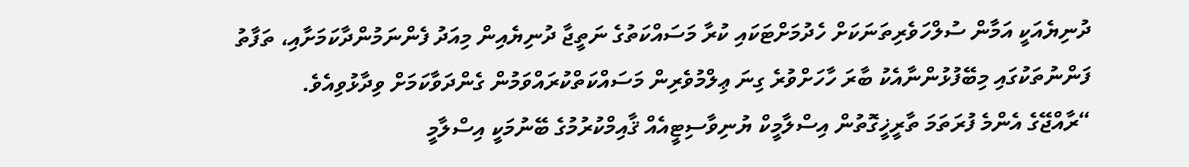ދުނިޔެއަކީ އަމާން ސުލްހަވެރިތަނަކަށް ހެދުމަށްޓަކައި ކުރާ މަސައްކަތުގެ ނަތީޖާ ދުނިޔެއިން މިއަދު ފެންނަމުންދާކަމަށާއި، ތަފާތު ފަންނުތަކުގައި މިބޭފުޅުންނާއެކު ބާރަ ހާހަށްވުރެ ގިނަ ޢިލްމުވެރިން މަސައްކަތްކުރައްވަމުން ގެންދަވާކަމަށް ވިދާޅުވިއެވެ.
“ރާއްޖޭގެ އެންމެ ފުރަތަމަ ތާރީޚީގޮތުން އިސްލާމީކް ޔުނިވާސިޓީއެއް ޤާއިމްކުރުމުގެ ބޭނުމަކީ އިސްލާމީ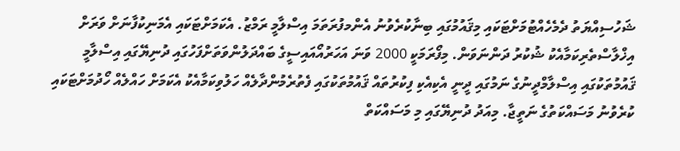ޝަހުސިއްޔަތު ދެމެހެއްޓުމަށްޓަކައި މިޤައުމުގައި ބިނާކުރެވުނު އެންމފުރަތަމަ އިސްލާމީ ރަމްޒު. އެކަމަށްޓަކައި އެމަނިކުފާނަށް ވަރަށް އިޚްލާސްތެރިކަމާއެކު ޝުކުރު ދަންނަވަން. މިފޯރަމަކީ 2000 ވަނަ އަހަރުއޯއައިސީގެ ބައްދަލުންވަތަށްފަހުގައި ދުނިޔޭގައި އިސްލާމީ ޤައުމުތަކުގައި އިސްލާމްދީނުގެ ނަމުގައި ދީނީ އެކިއެކި ފިކުރުތައް ޤައުމުތަކުގައި ފެތުރެމުންދާލެއް ހަލުވިކަމާއެކު އެކަމަށް ހައްލެއް ހޯދުމަށްޓަކައި ކުރެވުނު މަސައްކަތުގެ ނަތީޖާ. މިއަދު ދުނިޔޭގައި މި މަސައްކަތް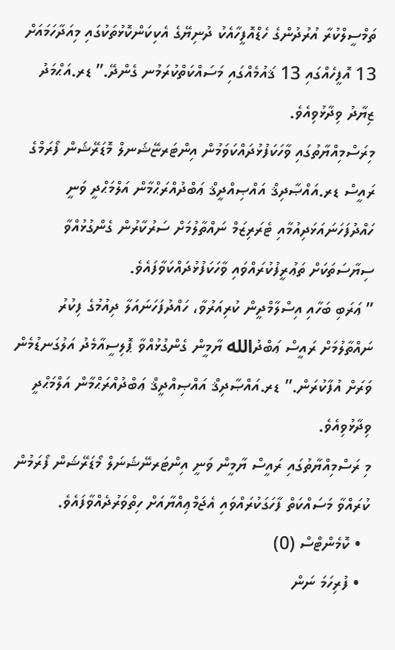ތަމްސީލްކުރާ އުރުދުންގެ ހެޑްއޮފީހާއެކު ދުނިޔޭގެ އެކިކަންކޮޅުތަކުގައި މިއަދާހަމައަށް 13 އޮފީހެއްގައި 13 ޤައުމެއްގައި މަސައްކަތްކުރަމުނ ގެންދޭ.” ޑރ.އަޙްމަދު ޒިޔާދު ވިދާޅުވިއެވެ.
މިރަސްމިއްޔާތުގައި ވާހަކަފުޅުދައްކަވަމުން އިންޓަރޏޭޝަނލް މޮޑަރޭޝަން ފޯރަމްގެ ރައީސް ޑރ.އައްޞާދިޤް އައްޞިއްދީޤް ޢަބްދުއްރަޙްމާން އަލްމަޙްދީ ވަނީ ހައްދުފަހަނައަޅަދިއުމާއި ޓެރަރިޒަމް ނައްތާލުމަށް ސަރުކާރުން ގެންގުޅުއްވާ ސިޔާސަތަކަށް ތަޢުރީފުކުރައްވައި ވާހަކަފުޅުދައްކަވާފައެވެ.
” ޢަރަބި ބަހާއި އިސްލާމްދީން ކުރިއަރުވާ، ހައްދުފަހަނައަލާ ދިއުމުގެ ފިކުރު ނައްތާލުމަށް ރައީސް ޢަބްދުالله ޔާމީން ގެންގުޅުއްވާ ޕޮލިސީއާމެދު އަލުގަނޑުމެން ވަރަށް އުފާކުރަން.” ޑރ.އައްޞާދިޤް އައްޞިއްދީޤް ޢަބްދުއްރަޙްމާން އަލްމަޙްދީ ވިދާޅުވިއެވެ.
މި ރަސްމިއްޔާތުގައި ރައީސް ޔާމީން ވަނީ އިންޓަރނޭޝަނަލް މޯޑަރޭޝަން ފޯރަމުން ކުރައްވާ މަސައްކަތް ފާހަގަކުރައްވައި އެޖަމްޢިއްޔާއަށް ހިތްވަރުދެއްވާފައެވެ.
  • ކޮމެންޓްސް (0)
  • ފުރިހަމަ ނަން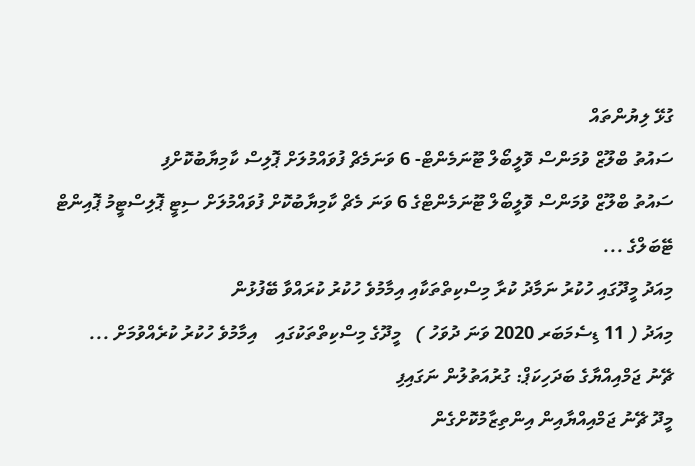ގުޅޭ ލިޔުންތައް
ސައުތު ބްލޫޒް ވުމަންސް ވޮލީބޯލް ޓޫނަމެންޓް- 6 ވަނަމެޗް ފުވައްމުލަށް ޕޮލިސް ކާމިޔާބުކޮށްފި
ސައުތު ބްލޫޒް ވުމަންސް ވޮލީބޯލް ޓޫނަމެންޓްގެ 6 ވަނަ މެޗް ކާމިޔާބުކޮށް ފުވައްމުލަށް ސިޓީ ޕޮލިސްޓީމު ޕޮއިންޓް ޓޭބަލްގެ ...
މިއަދު މީދޫގައި ހުކުރު ނަމާދު ކުރާ މިސްކިތްތަކާއި އިމާމުވެ ހުކުރު ކުރައްވާ ބޭފުޅުން
މިއަދު ( 11 ޑިސެމަބަރ 2020 ވަނަ ދުވަހު )   މީދޫގެ މިސްކިތްތަކުގައި    އިމާމުވެ ހުކުރު ކުރެއްވުމަށް ...
ޗޭނު ޖަމްއިއްޔާގެ ބަދަހިކަޕް: ގުރުއަތުލުން ނަގައިފި
މީދޫ ޗޭނު ޖަމްއިއްޔާއިން އިންތިޒާމުކޮށްގެން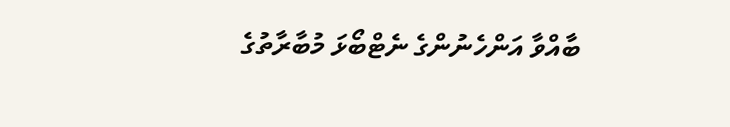ބާއްވާ އަންހެނުންގެ ނެޓްބޯޅަ މުބާރާތުގެ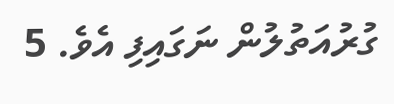ގުރުއަތުލުން ނަގައިފި އެވެ. 5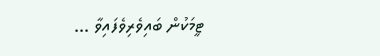ޓީމަކުން ބައިވެރިވެފައިވާ ...